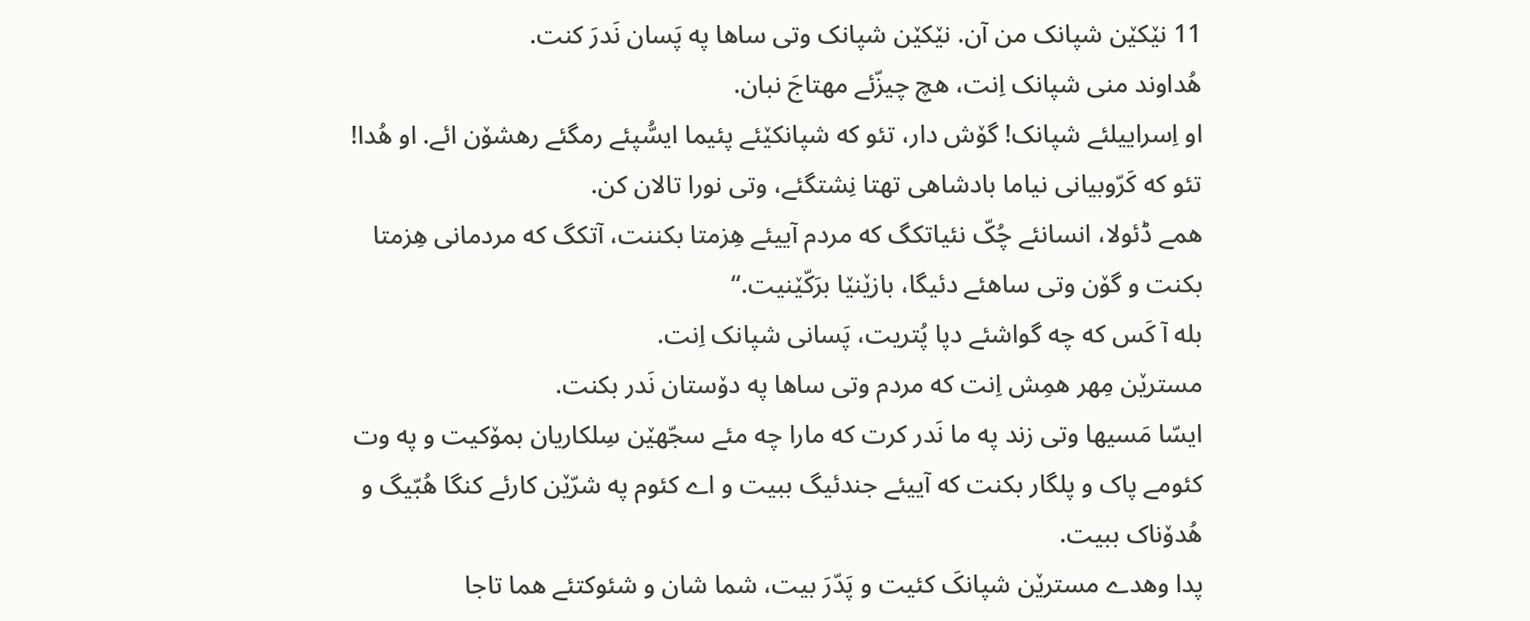11 نێکێن شپانک من آن. نێکێن شپانک وتی ساها په پَسان نَدرَ کنت.
هُداوند منی شپانک اِنت، هچ چیزّئے مهتاجَ نبان.
او اِسراییلئے شپانک! گۆش دار، تئو که شپانکێئے پئیما ایسُّپئے رمگئے رهشۆن ائے. او هُدا! تئو که کَرّوبیانی نیاما بادشاهی تهتا نِشتگئے، وتی نورا تالان کن.
همے ڈئولا، انسانئے چُکّ نئیاتکگ که مردم آییئے هِزمتا بکننت، آتکگ که مردمانی هِزمتا بکنت و گۆن وتی ساهئے دئیگا، بازێنێا برَکّێنیت.“
بله آ کَس که چه گواشئے دپا پُتریت، پَسانی شپانک اِنت.
مسترێن مِهر همِش اِنت که مردم وتی ساها په دۆستان نَدر بکنت.
ایسّا مَسیها وتی زند په ما نَدر کرت که مارا چه مئے سجّهێن سِلکاریان بمۆکیت و په وت کئومے پاک و پلگار بکنت که آییئے جندئیگ ببیت و اے کئوم په شرّێن کارئے کنگا هُبّیگ و هُدۆناک ببیت.
پدا وهدے مسترێن شپانکَ کئیت و پَدّرَ بیت، شما شان و شئوکتئے هما تاجا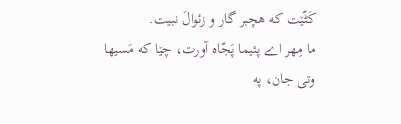کَٹّێت که هچبر گار و زئوالَ نبیت.
ما مِهر اے پئیما پَجّاه آورت، چێا که مَسیها وتی جان، په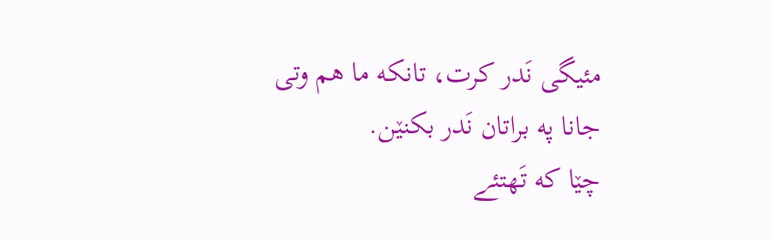مئیگی نَدر کرت، تانکه ما هم وتی جانا په براتان نَدر بکنێن.
چێا که تَهتئے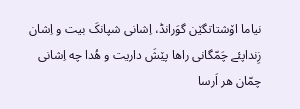نیاما اۆشتاتگێن گوَرانڈ، اِشانی شپانکَ بیت و اِشان زِنداپئے چَمّگانی راها پێشَ داریت و هُدا چه اِشانی چمّان هر اَرسا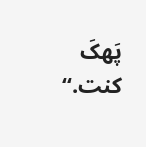پَهکَ کنت.“